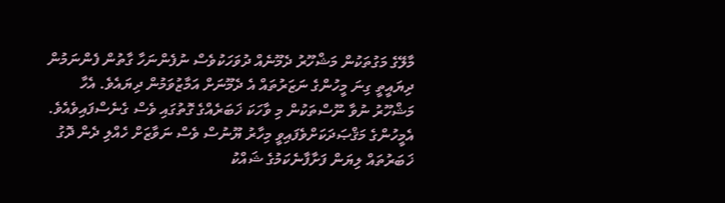މާލޭގެ މަގުތަކުން މަޝްހޫރު ދެމޫނެއް ދުވަހަކުވެސް ނުފެންނަހާ ގާތުން ފެންނަމުން ދިޔައީތީ ގިނަ މީހުންގެ ނަޒަރުތައް އެ ދެމޫނަށް އަމާޒުވަމުން ދިޔައެވެ. އެހާ މަޝްހޫރު ނުވާ ނޫސްތަކުން މި ވާހަކަ ޚަބަރެއްގެ ގޮތުގައި ވެސް ގެނެސްފައިވެއެވެ. އެމީހުންގެ މަޤްޞަދަކަށްވެފައިވީ މިހާރު ޔޫނުސް ވެސް ނަވާޒަށް ހެއްލި ދެން ދޮގު ޚަބަރުތައް ލިޔަން ފަށާފާނެކަމުގެ ޝައްކު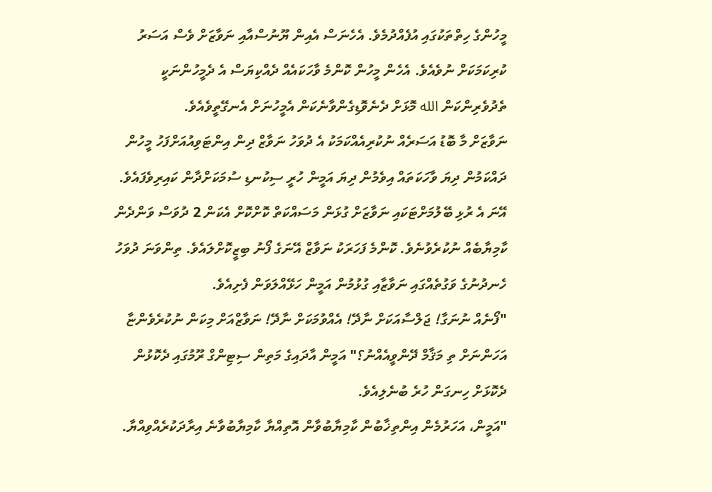މީހުންގެ ހިތްތަކުގައި އުފެއްދުމެވެ. އެހެނަސް އެއިން ޔޫނުސްއާއި ނަވާޒަށް ވެސް އަސަރު ކުރިކަމަކަށް ނުވެއެވެ. އެހެން މީހުން ކޮންމެ ވާހަކައެއް ދެއްކިޔަސް އެ ދެމީހުންނަކީ ތެދުވެރިންކަން الله މޮޅަށް ދެނެވޮޑިގެންވާނެކަން އެމީހުނަށް އެނގޭތީވެއެވެ.
ނަވާޒަށް މާ ބޮޑު އަސަރެއް ނުކުރިއެއްކަމަކު އެ ދުވަހު ނަވާޒް ދިން އިންޓަވިއުއަށްފަހު މީހުން ދައްކަމުން ދިޔަ ވާހަކަތައް އިވެމުން ދިޔަ އަމީން ހުރީ ސިކުނޑި ސުމަކަށްދާން ކައިރިވެފައެވެ. އޭނަ އެ ރުޅި ބޭލުމަށްޓަކައި ނަވާޒަށް ގުޅަން މަސައްކަތް ކޮށްކޮށް އެކަން 2 ދުވަސް ވަންދެން ކާމިޔާބެއް ނުކުރެވުނެވެ. ކޮންމެ ފަހަރަކު ނަވާޒް އޭނަގެ ފޯނު ބިޒީކޮށްލައެވެ. ތިންވަނަ ދުވަހު ހެނދުނުގެ ވަގުތެއްގައި ނަވާޒާއި ގުޅުމުން އަމީން ހަޅޭއްލަވަން ފެށިއެވެ.
"ފޯނެއް ނުނަގާ! ޖަލްސާއަކަށް ނާދޭ! އެއްވުމަކަށް ނާދޭ! ނަވާޒްއަށް މިކަން ނުކުރެވެންޏާ އަހަންނަށް ތި މަޤާމް ދޭންވީއެއްނު؟" އަމީން އާދައިގެ މަތިން ސިޓިންގް ރޫމުގައި ދެކޮޅުން ދެކޮޅަށް ހިނގަން ހުރެ ބުނެލިއެވެ.
"އަމީން، އަހަރުމެން އިންތިޚާބުން ކާމިޔާބުވާން އޮތިއްޔާ ކާމިޔާބުވާނެ އިރާދަކުރެއްވިއްޔާ.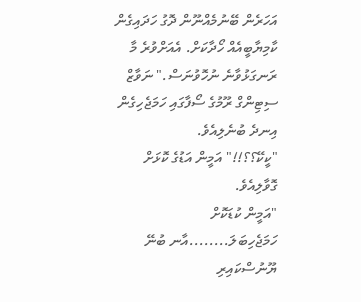އަހަރެން ބޭނުމެއްނޫން ދޮގު ހަދައިގެން ކާމިޔާބީއެއް ހޯދާކަށް. އެއަށްވުރެ މާ ރަނގަޅުވާނެ ނުހޮވުނަސް." ނަވާޒް ސިޓިންގް ރޫމުގެ ސޯފާގައި ހަމަޖެހިގެން އިނދެ ބުނެލިއެވެ.
"ކީކޭ؟؟!!" އަމީން އަޑުގެ ކޮޅަށް ގޮވާލިއެވެ.
"އަމީން ކުޑަކޮށް ހަމަޖެހިބަލަ........އާނ ބުނޭ ޔޫނުސްކައިރި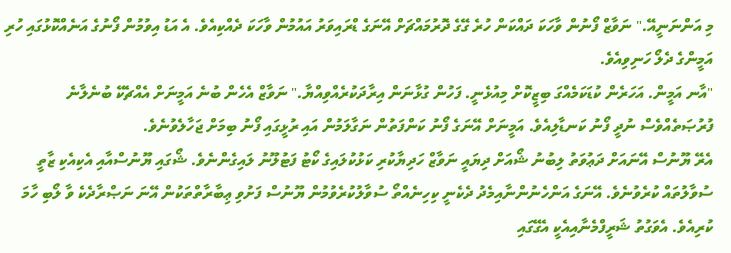މި އަންނަނީއޭ." ނަވާޒް ފޯނުން ވާހަކަ ދައްކަން ހުރެ ގޭގެ ދޮރުމައްޗަށް އޭނަގެ ޑްރައިވަރު އައުމުން ވާހަކަ ދެއްކިއެވެ. އެ އަޑު އިވުމުން ފޯނުގެ އަނެއްކޮޅުގައި ހުރި އަމީންގެ ދެލޯ ހަނިވިއެވެ.
"އާނ އަމީން. އަހަރެން ކުޑަކަމެއްގަ ބިޒީކޮށް މިއުޅެނީ. ފަހުން ގުޅާނަން އިރާދަކުރެއްވިއްޔާ." ނަވާޒް އެހެން ބުނެ އަމީނަށް އެއްޗެކޭ ބުނެލާނެ ފުރުޞަތެއްވެސް ނުދީ ފޯނު ކަނޑާލިއެވެ. އަމީނަށް އޭނަގެ ފޯނު ކަންފަތުން ނަގާލަމުން އައި ރުޅީގައި ފޯނު ބިމަށް ޖަހާލެވުނެވެ.
އެރޭ ޔޫނުސް އޭނައަށް ދަޢުވަތު ލިބުނު ޝޯއަށް ދިޔައީ ނަވާޒް ހަދިޔާކުރި ކަޅުކުލައިގެ ކޯޓު ފަޓުލޫނު ލައިގެންނެވެ. ޝޯގައި ޔޫނުސްއާއި އެކިއެކި ޒާތީ ސުވާލުތައް ކުރެވުނެވެ. އޭނަގެ އަންހެނުންނާއިމެދު ދެކެނީ ކިހިނެއްތޯ ސުވާލުކުރެވުމުން ޔޫނުސް ފަށުވި ޢިބާރާތްތަކުން އޭނަ ނަޞްރާދެކެ ވާ ލޯބި ހާމަ ކުރިއެވެ. އެވަގުތު ޝަރީފްމެނާއިއެކީ އެގޭގައި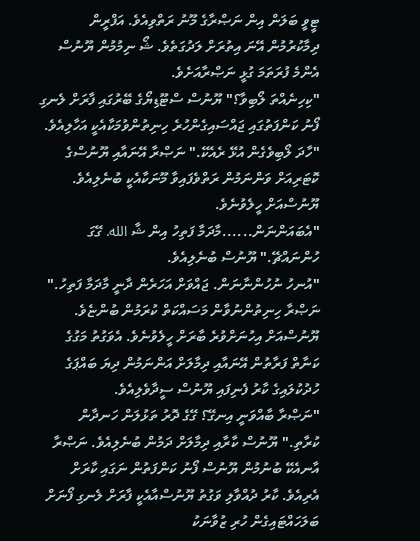ޓީވީ ބަލަން އިން ނަޞްރާގެ މޫނު ރަތްވިއެވެ. އަފްރީން ދިމާކުރުމުން އޭނަ އިތުރަށް ލަދުގަތެވެ. ޝޯ ނިމުމުން ޔޫނުސް އެންމެ ފުރަތަމަ ގުޅީ ނަޞްރާއަށެވެ.
"ކިހިނެއްތަ ލޯބިވާ؟" ޔޫނުސް ސްޓޫޑިޔޯގެ ބޭރުގައި ފާރަށް ލެނގި ފޯނު ކަންފަތުގައި ޖައްސައިގެންހުރެ ހިނިތުންވުމަކާއެކީ އަހާލިއެވެ.
"ހާދަ ލޯބިވެގެން އުޅޭ ރެއެކޭ." ނަޞްރާ އޭނައާއި ޔޫނުސްގެ ކޮޓަރިއަށް ވަންނަމުން ރަތްވެފައިވާ މޫނަކާއެކީ ބުނެލިއެވެ. ޔޫނުސްއަށް ހީލެވުނެވެ.
"އެބައަންނަން......މާދަމާ ފަތިހު އިން ޝާ الله. ގޭގަ ހުންނައްޗޭ." ޔޫނުސް ބުނެލިއެވެ.
"އުނހު ނުހުންނާނަން. ޖައްވަށް އަހަރެން ދާނީ މާދަމާ ފަތިހު." ނަޞްރާ ހިނިތުންނުވާން މަސައްކަތް ކުރަމުން ބުންޏެވެ. ޔޫނުސްއަށް އިހުނަށްވުރެ ބާރަށް ހީލެވުނެވެ. އެވަގުތު މަގުގެ ކަނާތް ފަރާތުން އޭނައާއި ދިމާލަށް އަންނަމުން ދިޔަ ބައްޕަގެ ހުދުކުލައިގެ ކާރު ފެނިފައި ޔޫނުސް ސީދާވެލިއެވެ.
"ނަޞްރާ ބާއްވަނީ އިނގޭ؟ ގޭގެ ދޮރު ތަޅުލަން ހަނދާން ކުރާތި." ޔޫނުސް ކާރާއި ދިމާލަށް ދަމުން ބުނެލިއެވެ. ނަޞްރާ އާނއެކޭ ބުނުމުން ޔޫނުސް ފޯނު ކަންފަތުން ނަގައި ކާރަށް އެރިއެވެ. ކާރު ދުއްވާލި ވަގުތު ޔޫނުސްއާއެކީ ފާރަށް ލެނގި ފޯނަށް ބަލަހައްޓައިގެން ހުރި ޒުވާނަކު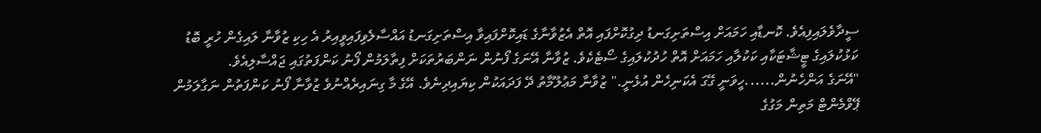ސީދާވެލައިފިއެވެ. ކޮނޑާއި ހަމައަށް އިސްތަށިގަނޑު ދިގުކޮށްފައި އޮތް އެޒުވާނާގެ ޑައިކޮށްފައިވާ އިސްތަށިގަނޑު އައްސާލެވިފައިވީއިރު އެ ހިކި ޒުވާނާ ލައިގެން ހުރީ ބޮޑު ކަޅުކުލައިގެ ޓީޝާޓަކާއި ކަކުލާއި ހަމައަށް އޮތް ހުދުކުލައިގެ ސޯޓެކެވެ. ޒުވާނާ އޭނަގެ ފޯނުން ނަންބަރުތަކަށް ފިތާލަމުން ފޯނު ކަންފަތުގައި ޖައްސާލިއެވެ.
"އޭނަގެ އަންހެނުން......ހީވަނީ ގޭގަ އެކަނިހެން އުޅެނީ." ޒުވާނާ މަޢުލޫމާތު ދޭ ފަދައަކުން ކިޔައިދިނެވެ. އޭގެ މާ ގިނައިރެއްނުވެ ޒުވާނާ ފޯނު ކަންފަތުން ނަގާލަމުން ޕޭވްމެންޓް މަތިން މަގުގެ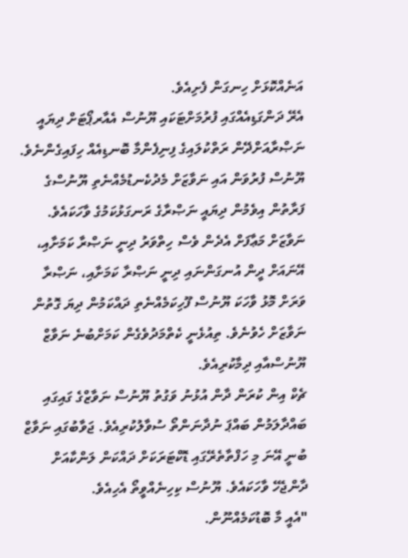އަނެއްކޮޅަށް ހިނގަން ފެށިއެވެ.
އެރޭ ދަންގަޑިއެއްގައި ފުރުމަށްޓަކައި ޔޫނުސް އެއާރޕޯޓަށް ދިޔައީ ނަޞްރާއަށްދޭން ރަތްކުލައިގެ ފިނިފެންމާ ބޮނޑިއެއް ހިފައިގެންނެވެ. ޔޫނުސް ފުރުވަން އައި ނަވާޒަށް މެދުކެނޑުމެއްނެތި ޔޫނުސްގެ ފަރާތުން އިވެމުން ދިޔައީ ނަޞްރާގެ ރަނގަޅުކަމުގެ ވާހަކައެވެ. ނަވާޒަށް މަޢާފަށް އެދެން ވެސް ހިތްވަރު ދިނީ ނަޞްރާ ކަމަށާއި، އޭނައަށް ދީން އުނގަންނައި ދިނީ ނަޞްރާ ކަމަށާއި، ނަޞްރާ ވަރަށް މޮޅު ވާހަކަ ޔޫނުސް ފޫހިކަމެއްނެތި ދައްކަމުން ދިޔަ ގޮތުން ނަވާޒަށް ހެވުނެވެ. ތިއުޅެނީ ކެތްމަދުވެގެން ކަމަށްބުނެ ނަވާޒް ޔޫނުސްއާއި ދިމާކުރިއެވެ.
ޗެކް އިން ކުރަން ދާން އުޅުނު ވަގުތު ޔޫނުސް ނަވާޒްގެ ގައިގައި ބައްދާލަމުން ބައްޕަ ނުދާނަންތޯ ސުވާލުކުރިއެވެ. ޖަވާބުގައި ނަވާޒް ބުނީ އޭނަ މި ހަފްތާތެރޭގައި ޑޮކްޓަރަކަށް ދައްކަން ލަންކާއަށް ދާންޖެހޭ ވާހަކައެވެ. ޔޫނުސް ކިހިނެއްވީތޯ އެހިއެވެ.
"އެއީ މާ ބޮޑުކަމެއްނޫން.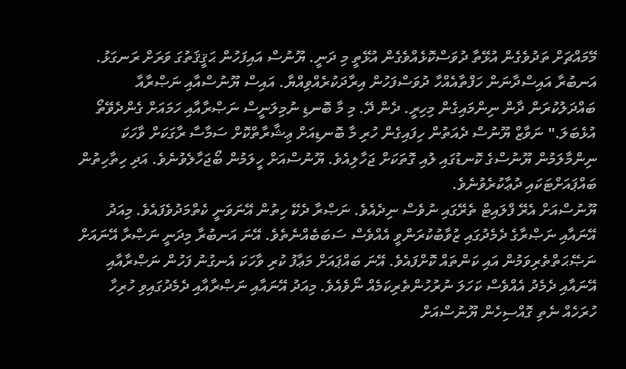މޭމައްޗަށް ތަދުވެގެން އުޅޭތާ ދުވަސްކޮޅެއްވެގެން އުޅޭތީ މި ދަނީ. ޔޫނުސް އައިފަހުން ޙަޤީޤަތުގަ ވަރަށް ރަނގަޅު. އަނބުރާ އައިސްދާނަން ހަފްތާއެއްހާ ދުވަސްފަހުން އިރާދަކުރެއްވިއްޔާ. އައިސް ޔޫނުސްއާއި ނަޞްރާއާ ބައްދަލުކުރަން ދާން ނިންމައިގެން މިހިރީ. ދެން ދޭ. މި މާ ބޮނޑި ނުމިލަނީސް ނަޞްރާއާއި ހަމައަށް ގެންދެވޭތޯ އުޅެބަލަ." ނަވާޒް ޔޫނުސް ދެއަތުން ހިފައިގެން ހުރި މާ ބޮނޑިއަށް ޢިޝާރާތްކޮށް ސަމާސާ ރާގަކަށް ވާހަކަ ނިންމާލަމުން ޔޫނުސްގެ ކޮނޑުގައި ލުއި ގޮތަކަށް ޖަހާލިއެވެ. ޔޫނުސްއަށް ހީލަމުން ބޯޖަހާލެވުނެވެ. އަދި ހިތާހިތުން ބައްޕައަށްޓަކައި ދުޢާކުރެވުނެވެ.
ޔޫނުސްއަށް އެރޭ ފްލައިޓް ތެރޭގައި ނުވެސް ނިދެއެވެ. ނަޞްރާ ދެކޭ ހިތުން އޭނަވަނީ ކެތްމަދުވެފައެވެ. މިއަދު އޭނައާއި ނަޞްރާގެ ދެމެދުގައި ޒުވާބުކުރަންވީ އެއްވެސް ސަބަބެއްނެތެވެ. އޭނަ އަނބުރާ މިދަނީ ނަޞްރާ އޭނައަށް ނަޞޭޙަތްތެރިވަމުން އައި ކަންތައް ކޮށްފައެވެ. އޭނަ ބައްޕައަށް މަޢާފު ކުރި ވާހަކަ އެނގުނު ފަހުން ނަޞްރާއާއި އޭނައާއި ދެމެދު އެއްވެސް ކަހަލަ ނުރުހުންތެރިކަމެއް ނޯވެއެވެ. މިއަދު އޭނައާއި ނަޞްރާއާއި ދެމެދުގައިވި ހުރިހާ ހުރަހެއް ނެތި ގޮއްސިހެން ޔޫނުސްއަށް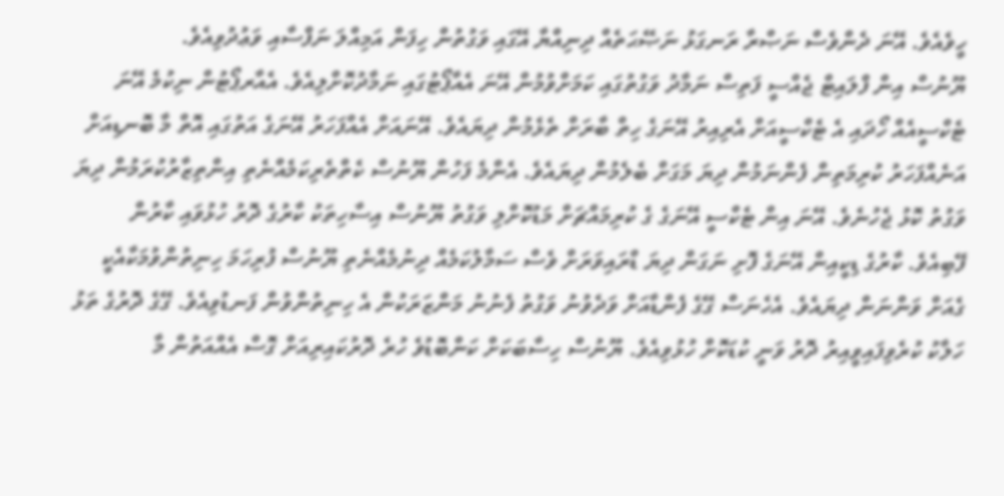ހީވެއެވެ. އޭނަ ދެންވެސް ނަޞްރާ ރަނގަޅު ނަޞޭޙަތެއް ދިނިއްޔާ އޭގައި ވަގުތުން ހިފަން އަމިއްލަ ނަފްސާއި ވަޢުދުވިއެވެ.
ޔޫނުސް އިން ފްލައިޓް ޖެއްސީ ފަތިސް ނަމާދު ވަގުތުގައި ކަމަށްވުމުން އޭނަ އެއާޕޯޓުގައި ނަމާދުކޮށްލިއެވެ. އެއާރޕޯޓުން ނިކުމެ އޭނަ ޓެކްސީއެއް ހޯދައި އެ ޓެކްސީއަށް އެރިއިރު އޭނަގެ ހިތް ބާރަށް ތެޅެމުން ދިޔައެވެ. އޭނައަށް އެއްފަހަރު އޭނަގެ އަތުގައި އޮތް މާ ބޮނޑިއަށް އަނެއްފަހަރު ކުރިމަތިން ފެންނަމުން ދިޔަ މަގަށް ބެލެމުން ދިޔައެވެ. އެންމެ ފަހުން ޔޫނުސް ކެތްތެރިކަމެއްނެތި އިންތިޒާރުކުރަމުން ދިޔަ ވަގުތު ކޮޅު ޖެހުނެވެ. އޭނަ އިން ޓެކްސީ އޭނަގެ ގެ ކުރިމައްޗަށް މަޑުކޮށްލި ވަގުތު ޔޫނުސް އިސާހިތަކު ކާރުގެ ދޮރު ހުޅުވައި ކާރުން ފޭބިއެވެ. ކާރުގެ ޑިކީއިން އޭނަގެ ފޮށި ނަގަން ދިޔަ ޑްރައިވަރަށް ވެސް ސަމާލުކަމެއް ދިނުމެއްނެތި ޔޫނުސް ފުރިހަމަ ހިނިތުންވުމަކާއެކީ ގެއަށް ވަންނަން ދިޔައެވެ. އެހެނަސް ގޭގެ ފެންޑާއަށް ވަދެވުނު ވަގުތު ފެނުނު މަންޒަރަކުން އެ ހިނިތުންވުން ފަނޑުވިއެވެ. ގޭގެ ދޮރުގެ ތަޅު ހަލާކު ކުރެވިފައިވީއިރު ދޮރު ވަނީ ކުޑަކޮށް ހުޅުވިއެވެ. ޔޫނުސް ހިސާބަކަށް ކަންބޮޑުވެ ހުރެ ދޮރުކައިރިއަށް ގޮސް އެއްއަތުން މާ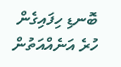ބޮނޑި ހިފައިގެން ހުރެ އަނެއްއަތުން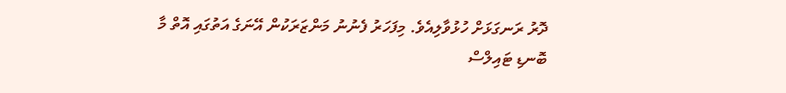ދޮރު ރަނގަޅަށް ހުޅުވާލިއެވެ. މިފަހަރު ފެނުނު މަންޒަރަކުން އޭނަގެ އަތުގައި އޮތް މާ ބޮނޑި ޓައިލްސް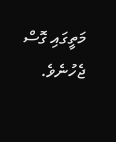މަތީގައި ގޮސް ޖެހުނެވެ.